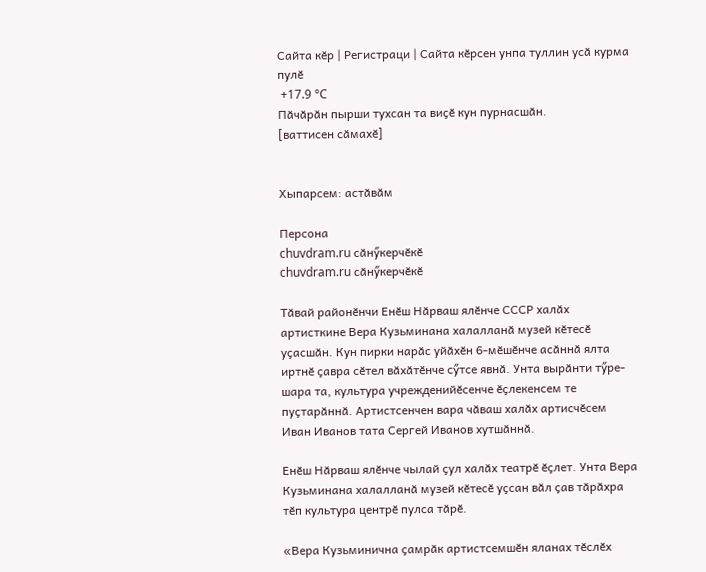Сайта кӗр | Регистраци | Сайта кӗрсен унпа туллин усӑ курма пулӗ
 +17.9 °C
Пӑчӑрӑн пырши тухсан та виҫӗ кун пурнасшӑн.
[ваттисен сӑмахӗ]


Хыпарсем: астӑвӑм

Персона
chuvdram.ru сӑнӳкерчӗкӗ
chuvdram.ru сӑнӳкерчӗкӗ

Тӑвай районӗнчи Енӗш Нӑрваш ялӗнче СССР халӑх артисткине Вера Кузьминана халалланӑ музей кӗтесӗ уҫасшӑн. Кун пирки нарӑс уйӑхӗн 6-мӗшӗнче асӑннӑ ялта иртнӗ ҫавра сӗтел вӑхӑтӗнче сӳтсе явнӑ. Унта вырӑнти тӳре-шара та, культура учрежденийӗсенче ӗҫлекенсем те пуҫтарӑннӑ. Артистсенчен вара чӑваш халӑх артисчӗсем Иван Иванов тата Сергей Иванов хутшӑннӑ.

Енӗш Нӑрваш ялӗнче чылай ҫул халӑх театрӗ ӗҫлет. Унта Вера Кузьминана халалланӑ музей кӗтесӗ уҫсан вӑл ҫав тӑрӑхра тӗп культура центрӗ пулса тӑрӗ.

«Вера Кузьминична ҫамрӑк артистсемшӗн яланах тӗслӗх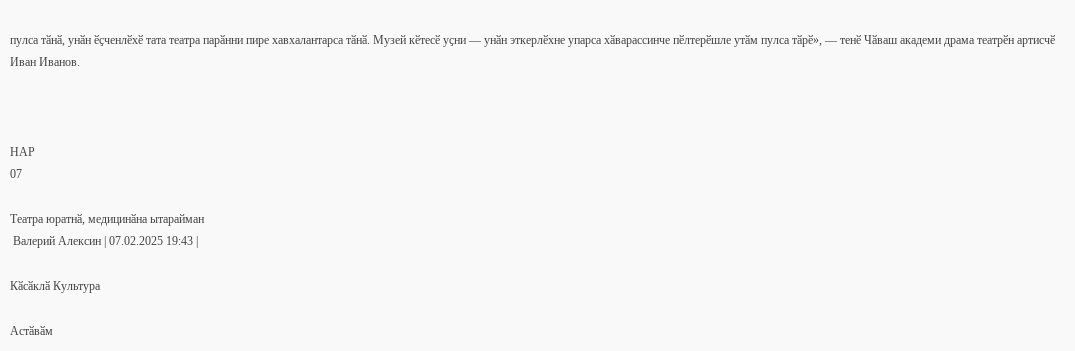пулса тӑнӑ, унӑн ӗҫченлӗхӗ тата театра парӑнни пире хавхалантарса тӑнӑ. Музей кӗтесӗ уҫни — унӑн эткерлӗхне упарса хӑварассинче пӗлтерӗшле утӑм пулса тӑрӗ», — тенӗ Чӑваш академи драма театрӗн артисчӗ Иван Иванов.



НАР
07

Театра юратнӑ, медицинӑна ытарайман
 Валерий Алексин | 07.02.2025 19:43 |

Кӑсӑклӑ Культура

Астӑвӑм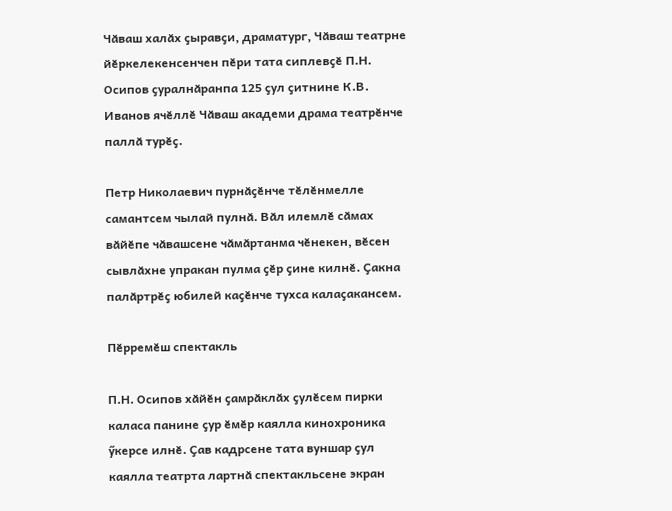Чӑваш халӑх ҫыравҫи, драматург, Чӑваш театрне йӗркелекенсенчен пӗри тата сиплевҫӗ П.Н. Осипов ҫуралнӑранпа 125 ҫул ҫитнине К.В. Иванов ячӗллӗ Чӑваш академи драма театрӗнче паллӑ турӗҫ.

Петр Николаевич пурнӑҫӗнче тӗлӗнмелле самантсем чылай пулнӑ. Вӑл илемлӗ сӑмах вӑйӗпе чӑвашсене чӑмӑртанма чӗнекен, вӗсен сывлӑхне упракан пулма ҫӗр ҫине килнӗ. Ҫакна палӑртрӗҫ юбилей каҫӗнче тухса калаҫакансем.

Пӗрремӗш спектакль

П.Н. Осипов хӑйӗн ҫамрӑклӑх ҫулӗсем пирки каласа панине ҫур ӗмӗр каялла кинохроника ӳкерсе илнӗ. Ҫав кадрсене тата вуншар ҫул каялла театрта лартнӑ спектакльсене экран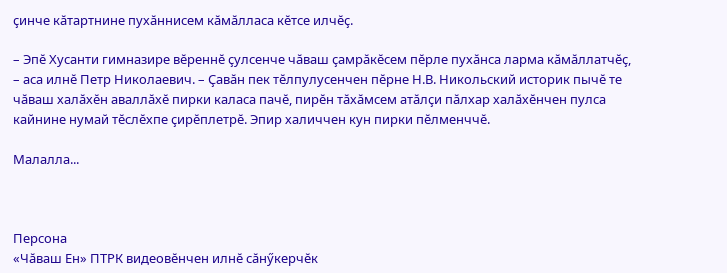ҫинче кӑтартнине пухӑннисем кӑмӑлласа кӗтсе илчӗҫ.

– Эпӗ Хусанти гимназире вӗреннӗ ҫулсенче чӑваш ҫамрӑкӗсем пӗрле пухӑнса ларма кӑмӑллатчӗҫ, – аса илнӗ Петр Николаевич. – Ҫавӑн пек тӗлпулусенчен пӗрне Н.В. Никольский историк пычӗ те чӑваш халӑхӗн аваллӑхӗ пирки каласа пачӗ, пирӗн тӑхӑмсем атӑлҫи пӑлхар халӑхӗнчен пулса кайнине нумай тӗслӗхпе ҫирӗплетрӗ. Эпир халиччен кун пирки пӗлменччӗ.

Малалла...



Персона
«Чӑваш Ен» ПТРК видеовӗнчен илнӗ сӑнӳкерчӗк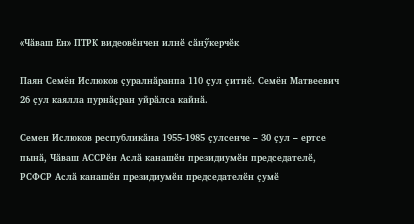«Чӑваш Ен» ПТРК видеовӗнчен илнӗ сӑнӳкерчӗк

Паян Семён Ислюков ҫуралнӑранпа 110 ҫул ҫитнӗ. Семён Матвеевич 26 ҫул каялла пурнӑҫран уйрӑлса кайнӑ.

Семен Ислюков республикӑна 1955-1985 ҫулсенче – 30 ҫул – ертсе пынӑ, Чӑваш АССРӗн Аслӑ канашӗн президиумӗн председателӗ, РСФСР Аслӑ канашӗн президиумӗн председателӗн ҫумӗ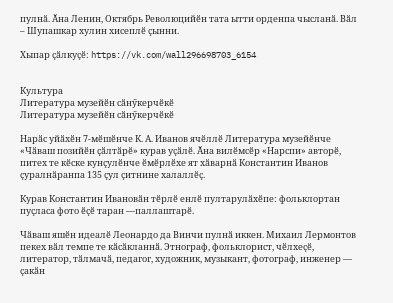пулнӑ. Ӑна Ленин, Октябрь Революцийӗн тата ытти орденпа чысланӑ. Вӑл – Шупашкар хулин хисеплӗ ҫынни.

Хыпар ҫӑлкуҫӗ: https://vk.com/wall296698703_6154


Культура
Литература музейӗн сӑнӳкерчӗкӗ
Литература музейӗн сӑнӳкерчӗкӗ

Нарӑс уйӑхӗн 7-мӗшӗнче К. А. Иванов ячӗллӗ Литература музейӗнче «Чӑваш позийӗн ҫӑлтӑрӗ» курав уҫӑлӗ. Ӑна вилӗмсӗр «Нарспи» авторӗ, питех те кӗске кунҫулӗнче ӗмӗрлӗхе ят хӑварнӑ Константин Иванов ҫуралнӑранпа 135 ҫул ҫитнине халаллӗҫ.

Курав Константин Ивановӑн тӗрлӗ енлӗ пултарулӑхӗпе: фольклортан пуҫласа фото ӗҫӗ таран —паллаштарӗ.

Чӑваш яшӗн идеалӗ Леонардо да Винчи пулнӑ иккен. Михаил Лермонтов пекех вӑл темпе те кӑсӑкланнӑ. Этнограф, фольклорист, чӗлхеҫӗ, литератор, тӑлмачӑ, педагог, художник, музыкант, фотограф, инженер — ҫакӑн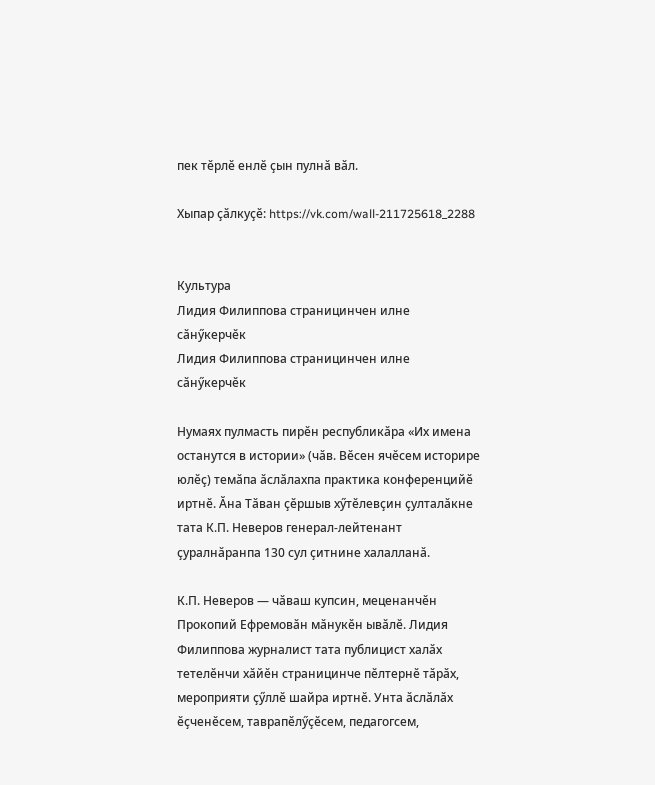пек тӗрлӗ енлӗ ҫын пулнӑ вӑл.

Хыпар ҫӑлкуҫӗ: https://vk.com/wall-211725618_2288


Культура
Лидия Филиппова страницинчен илне сӑнӳкерчӗк
Лидия Филиппова страницинчен илне сӑнӳкерчӗк

Нумаях пулмасть пирӗн республикӑра «Их имена останутся в истории» (чӑв. Вӗсен ячӗсем историре юлӗҫ) темӑпа ӑслӑлахпа практика конференцийӗ иртнӗ. Ӑна Тӑван ҫӗршыв хӳтӗлевҫин ҫулталӑкне тата К.П. Неверов генерал-лейтенант ҫуралнӑранпа 130 сул ҫитнине халалланӑ.

К.П. Неверов — чӑваш купсин, меценанчӗн Прокопий Ефремовӑн мӑнукӗн ывӑлӗ. Лидия Филиппова журналист тата публицист халӑх тетелӗнчи хӑйӗн страницинче пӗлтернӗ тӑрӑх, мероприяти ҫӳллӗ шайра иртнӗ. Унта ӑслӑлӑх ӗҫченӗсем, таврапӗлӳҫӗсем, педагогсем,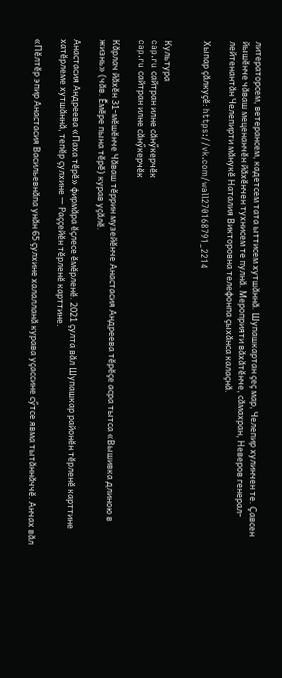литераторсем, ветерансем, кадетсем тата ыттисем хутшӑннӑ. Шупашкартан ҫеҫ мар, Челепир хулинчен те. Ҫавсен йышӗнче чӑваш меценанчӗн йӑхӗнчен тухнисем те пулнӑ. Мероприяти вӑхӑтӗнче, сӑмахран, Неверов генерал-лейтенантӑн Челепирти мӑнукӗ Наталия Викторовна телефонпа ҫыхӑнса калаҫнӑ.

Хыпар ҫӑлкуҫӗ: https://vk.com/wall270168791_2214


Культура
cap.ru сайтран илне сӑнӳкерчӗк
cap.ru сайтран илне сӑнӳкерчӗк

Кӑрлач йӑхӗн 31-мӗшӗнче Чӑваш тӗррин музейӗнче Анастасия Андреева тӗрӗҫе асра тытса «Вышивка длиною в жизнь» (чӑв. Ӗмӗре пына тӗрӗ) курав уҫӑлӗ.

Анастасия Андреева «Паха тӗрӗ» фирмӑра ӗҫлесе ӗмӗрленӗ. 2021 ҫулта вӑл Шупашкар районӗн тӗрленӗ карттине хатӗрлеме хутшӑннӑ, тепӗр ҫулхине — Раҫҫейӗн тӗрленӗ карттине.

«Пӗлтӗр эпир Анастасия Васильевнӑпа унӑн 65 ҫулхине халалланӑ курава уҫассине сӳтсе явма тытӑннӑччӗ. Анчах вӑл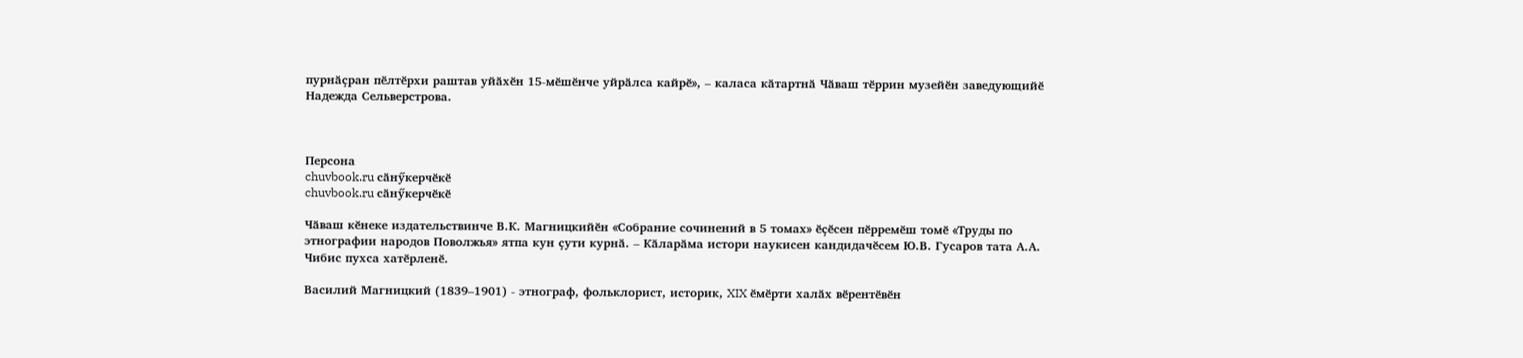пурнӑҫран пӗлтӗрхи раштав уйӑхӗн 15-мӗшӗнче уйрӑлса кайрӗ», – каласа кӑтартнӑ Чӑваш тӗррин музейӗн заведующийӗ Надежда Сельверстрова.



Персона
chuvbook.ru сӑнӳкерчӗкӗ
chuvbook.ru сӑнӳкерчӗкӗ

Чӑваш кӗнеке издательствинче В.К. Магницкийӗн «Собрание сочинений в 5 томах» ӗҫӗсен пӗрремӗш томӗ «Труды по этнографии народов Поволжья» ятпа кун ҫути курнӑ. – Кӑларӑма истори наукисен кандидачӗсем Ю.В. Гусаров тата А.А. Чибис пухса хатӗрленӗ.

Василий Магницкий (1839–1901) - этнограф, фольклорист, историк, XIX ӗмӗрти халӑх вӗрентӗвӗн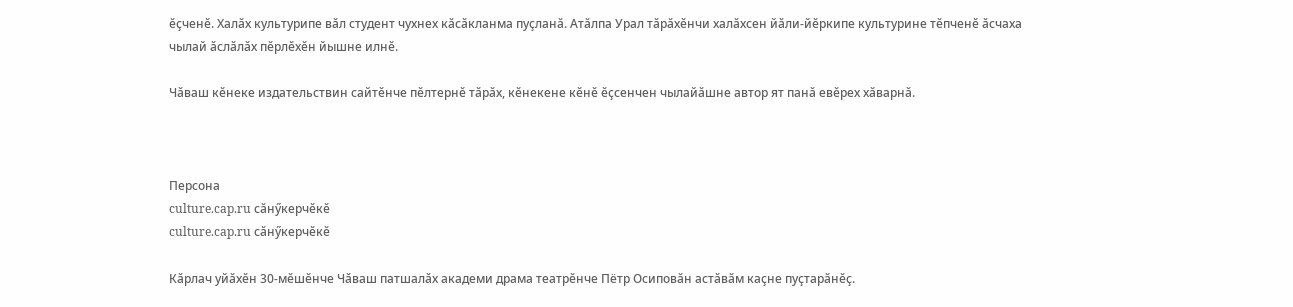ӗҫченӗ. Халӑх культурипе вӑл студент чухнех кӑсӑкланма пуҫланӑ. Атӑлпа Урал тӑрӑхӗнчи халӑхсен йӑли-йӗркипе культурине тӗпченӗ ӑсчаха чылай ӑслӑлӑх пӗрлӗхӗн йышне илнӗ.

Чӑваш кӗнеке издательствин сайтӗнче пӗлтернӗ тӑрӑх, кӗнекене кӗнӗ ӗҫсенчен чылайӑшне автор ят панӑ евӗрех хӑварнӑ.



Персона
culture.cap.ru сӑнӳкерчӗкӗ
culture.cap.ru сӑнӳкерчӗкӗ

Кӑрлач уйӑхӗн 30-мӗшӗнче Чӑваш патшалӑх академи драма театрӗнче Пётр Осиповӑн астӑвӑм каҫне пуҫтарӑнӗҫ.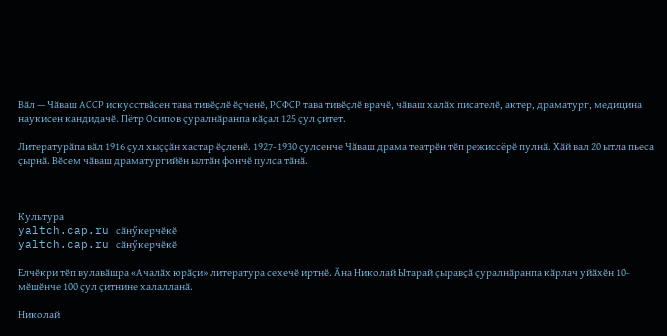Вӑл — Чӑваш АССР искусствӑсен тава тивӗҫлӗ ӗҫченӗ, РСФСР тава тивӗҫлӗ врачӗ, чӑваш халӑх писателӗ, актер, драматург, медицина наукисен кандидачӗ. Пётр Осипов ҫуралнӑранпа кӑҫал 125 ҫул ҫитет.

Литературӑпа вӑл 1916 ҫул хыҫҫӑн хастар ӗҫленӗ. 1927-1930 ҫулсенче Чӑваш драма театрӗн тӗп режиссёрӗ пулнӑ. Хӑй вал 20 ытла пьеса ҫырнӑ. Вӗсем чӑваш драматургийӗн ылтӑн фончӗ пулса тӑнӑ.



Культура
yaltch.cap.ru сӑнӳкерчӗкӗ
yaltch.cap.ru сӑнӳкерчӗкӗ

Елчӗкри тӗп вулавӑшра «Ачалӑх юрӑҫи» литература сехечӗ иртнӗ. Ӑна Николай Ытарай ҫыравҫӑ ҫуралнӑранпа кӑрлач уйӑхӗн 10-мӗшӗнче 100 ҫул ҫитнине халалланӑ.

Николай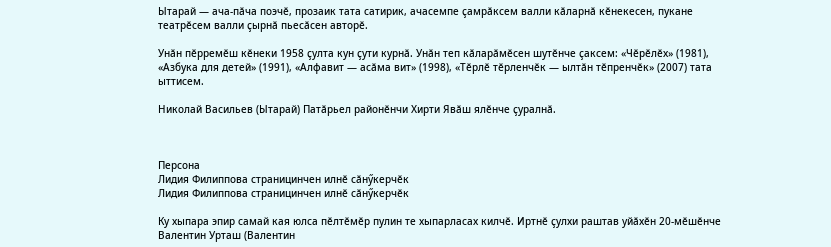Ытарай — ача-пӑча поэчӗ, прозаик тата сатирик, ачасемпе ҫамрӑксем валли кӑларнӑ кӗнекесен, пукане театрӗсем валли ҫырнӑ пьесӑсен авторӗ.

Унӑн пӗрремӗш кӗнеки 1958 ҫулта кун ҫути курнӑ. Унӑн теп кӑларӑмӗсен шутӗнче ҫаксем: «Чӗрӗлӗх» (1981), «Азбука для детей» (1991), «Алфавит — асӑма вит» (1998), «Тӗрлӗ тӗрленчӗк — ылтӑн тӗпренчӗк» (2007) тата ыттисем.

Николай Васильев (Ытарай) Патӑрьел районӗнчи Хирти Явӑш ялӗнче ҫуралнӑ.



Персона
Лидия Филиппова страницинчен илнӗ сӑнӳкерчӗк
Лидия Филиппова страницинчен илнӗ сӑнӳкерчӗк

Ку хыпара эпир самай кая юлса пӗлтӗмӗр пулин те хыпарласах килчӗ. Иртнӗ ҫулхи раштав уйӑхӗн 20-мӗшӗнче Валентин Урташ (Валентин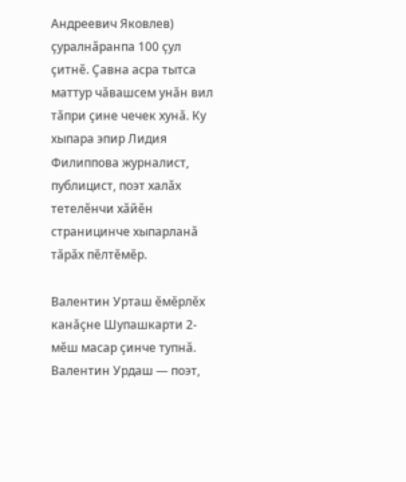Андреевич Яковлев) ҫуралнӑранпа 100 ҫул ҫитнӗ. Ҫавна асра тытса маттур чӑвашсем унӑн вил тӑпри ҫине чечек хунӑ. Ку хыпара эпир Лидия Филиппова журналист, публицист, поэт халӑх тетелӗнчи хӑйӗн страницинче хыпарланӑ тӑрӑх пӗлтӗмӗр.

Валентин Урташ ӗмӗрлӗх канӑҫне Шупашкарти 2-мӗш масар ҫинче тупнӑ. Валентин Урдаш — поэт,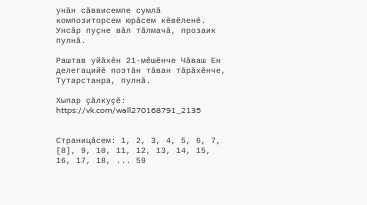унӑн сӑввисемпе сумлӑ композиторсем юрӑсем кӗвӗленӗ. Унсӑр пуҫне вӑл тӑлмачӑ, прозаик пулнӑ.

Раштав уйӑхӗн 21-мӗшӗнче Чӑваш Ен делегацийӗ поэтӑн тӑван тӑрӑхӗнче, Тутарстанра, пулнӑ.

Хыпар ҫӑлкуҫӗ: https://vk.com/wall270168791_2135


Страницӑсем: 1, 2, 3, 4, 5, 6, 7, [8], 9, 10, 11, 12, 13, 14, 15, 16, 17, 18, ... 59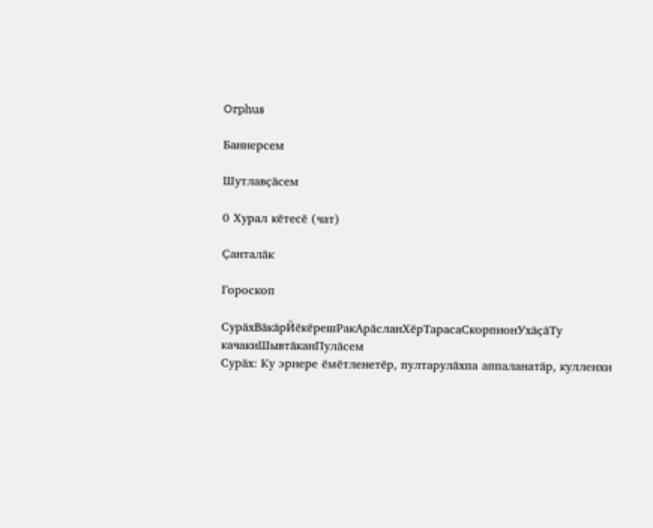Orphus

Баннерсем

Шутлавҫӑсем

0 Хурал кӗтесӗ (чат)

Ҫанталӑк

Гороскоп

СурӑхВӑкӑрЙӗкӗрешРакАрӑсланХӗрТарасаСкорпионУхӑҫӑТу качакиШывтӑканПулӑсем
Сурӑх: Ку эрнере ӗмӗтленетӗр, пултарулӑхпа аппаланатӑр, кулленхи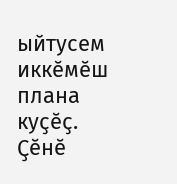ыйтусем иккӗмӗш плана куҫӗҫ. Ҫӗнӗ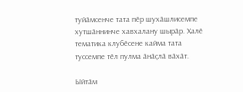туйӑмсенче тата пӗр шухӑшлисемпе хутшӑннинче хавхалану шырӑр. Халӗ тематика клубӗсене кайма тата туссемпе тӗл пулма ӑнӑҫлӑ вӑхӑт.

Ыйтӑм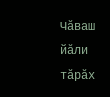Чӑваш йӑли тӑрӑх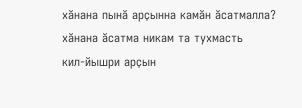хӑнана пынӑ арҫынна камӑн ӑсатмалла?
хӑнана ӑсатма никам та тухмасть
кил-йышри арҫын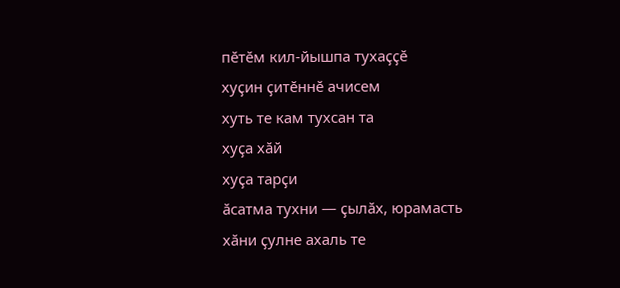пӗтӗм кил-йышпа тухаҫҫӗ
хуҫин ҫитӗннӗ ачисем
хуть те кам тухсан та
хуҫа хӑй
хуҫа тарҫи
ӑсатма тухни — ҫылӑх, юрамасть
хӑни ҫулне ахаль те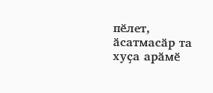пӗлет, ӑсатмасӑр та
хуҫа арӑмӗ